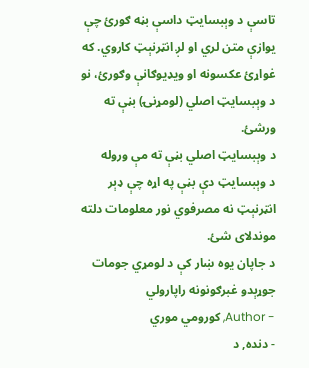تاسې د وېبسایټ داسې بڼه ګورئ چې یوازې متن لري او لږ انټرنېټ کاروي. که غواړئ عکسونه او ویډیوګانې وګورئ، نو د وېبسایټ اصلي (لومړنۍ) بڼې ته ورشئ.
د وېبسایټ اصلي بڼې ته مې وروله
د وېبسایټ دې بڼې په اړه چې ډېر انټرنېټ نه مصرفوي نور معلومات دلته موندلای شئ.
د جاپان يوه ښار کې د لومړي جومات جوړېدو غبرګونونه راپارولي
- Author, کورومي موري
- دنده, د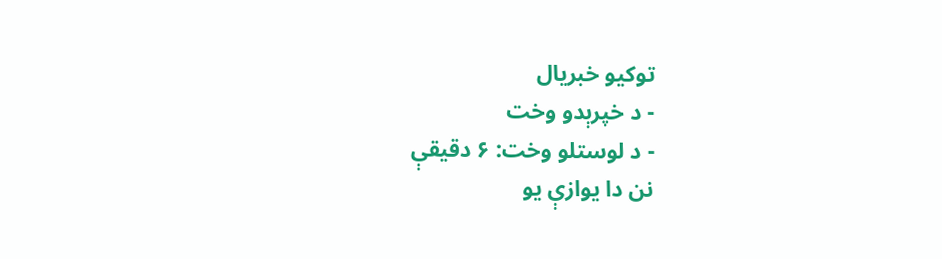توکیو خبریال
- د خپرېدو وخت
- د لوستلو وخت: ۶ دقیقې
نن دا یوازې یو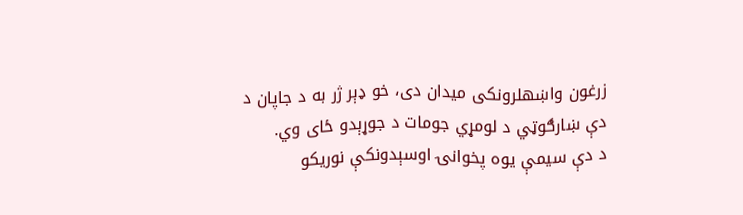زرغون واښهلرونکی میدان دی، خو ډېر ژر به د جاپان د دې ښارګوټي د لومړي جومات د جوړېدو ځای وي.
د دې سیمې یوه پخوانۍ اوسېدونکې نوریکو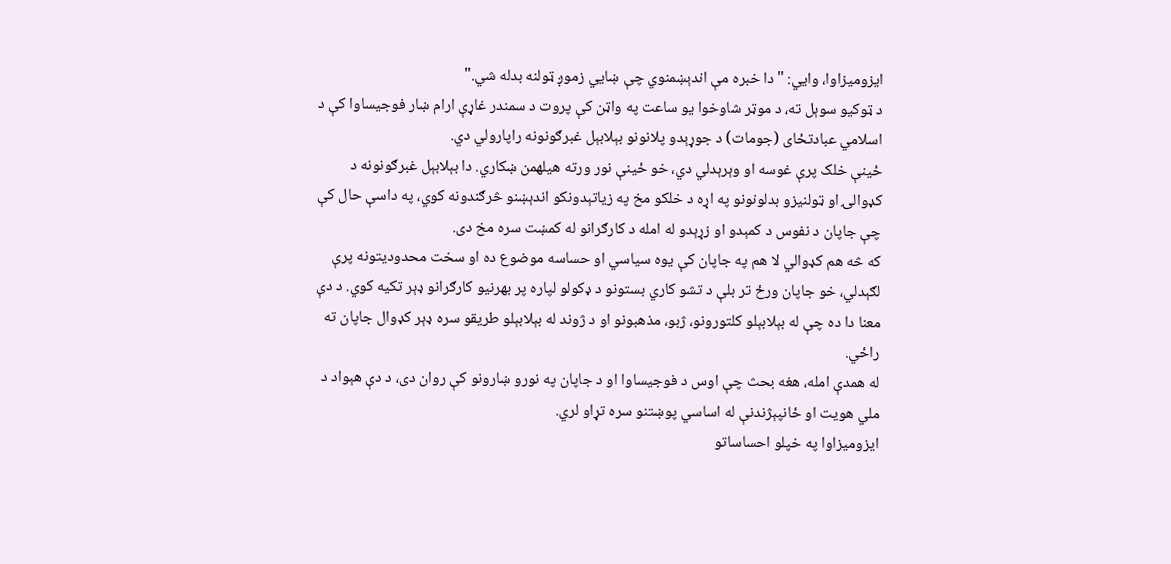ایزومیزاوا، وايي: "دا خبره مې اندېښمنوي چې ښايي زموږ ټولنه بدله شي."
د ټوکیو سوېل ته، د موټر شاوخوا یو ساعت په واټن کې پروت د سمندر غاړې ارام ښار فوجیساوا کې د اسلامي عبادتځای (جومات) د جوړېدو پلانونو بېلابېل غبرګونونه راپارولي دي.
ځینې خلک پرې غوسه او وېرېدلي دي، خو ځینې نور ورته هیلهمن ښکاري. دا بېلابېل غبرګونونه د کډوالۍ او ټولنیزو بدلونونو په اړه د خلکو مخ په زیاتېدونکو اندېښنو څرګندونه کوي، په داسې حال کې چې جاپان د نفوس د کمېدو او زړېدو له امله د کارګرانو له کمښت سره مخ دی.
که څه هم کډوالي لا هم په جاپان کې یوه سیاسي او حساسه موضوع ده او سخت محدودیتونه پرې لګېدلي، خو جاپان ورځ تر بلې د تشو کاري بستونو د ډکولو لپاره پر بهرنیو کارګرانو ډېر تکیه کوي. د دې معنا دا ده چې له بېلابېلو کلتورونو، ژبو، مذهبونو او د ژوند له بېلابېلو طریقو سره ډېر کډوال جاپان ته راځي.
له همدې امله، هغه بحث چې اوس د فوجیساوا او د جاپان په نورو ښارونو کې روان دی، د دې هېواد د ملي هویت او ځانپېژندنې له اساسي پوښتنو سره تړاو لري.
ایزومیزاوا په خپلو احساساتو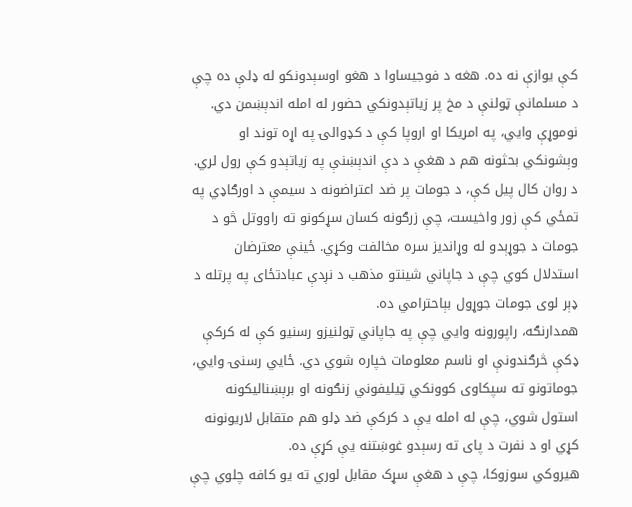کې یوازې نه ده. هغه د فوجیساوا د هغو اوسېدونکو له ډلې ده چې د مسلمانې ټولنې د مخ پر زیاتېدونکي حضور له امله اندېښمن دي. نوموړې وايي، په امریکا او اروپا کې د کډوالۍ په اړه توند او وېشونکي بحثونه هم د هغې د دې اندېښنې په زیاتېدو کې رول لري.
د روان کال پیل کې، د جومات پر ضد اعتراضونه د سیمې د اورګاډي په تمځي کې زور واخیست، چې زرګونه کسان سړکونو ته راووتل څو د جومات د جوړېدو له وړاندیز سره مخالفت وکړي. ځینې معترضان استدلال کوي چې د جاپاني شینتو مذهب د نږدې عبادتځای په پرتله د ډېر لوی جومات جوړول بېاحترامي ده.
همدارنګه، راپورونه وایي چې په جاپاني ټولنیزو رسنیو کې له کرکې ډکې څرګندونې او ناسم معلومات خپاره شوي دي. ځايي رسنۍ وايي، جوماتونو ته سپکاوی کوونکي ټیلیفوني زنګونه او برېښنالیکونه استول شوي، چې له امله یې د کرکې ضد ډلو هم متقابل لاریونونه کړي او د نفرت د پای ته رسېدو غوښتنه یې کړې ده.
هیروکي سوزوکا، چې د هغې سړک مقابل لوري ته یو کافه چلوي چې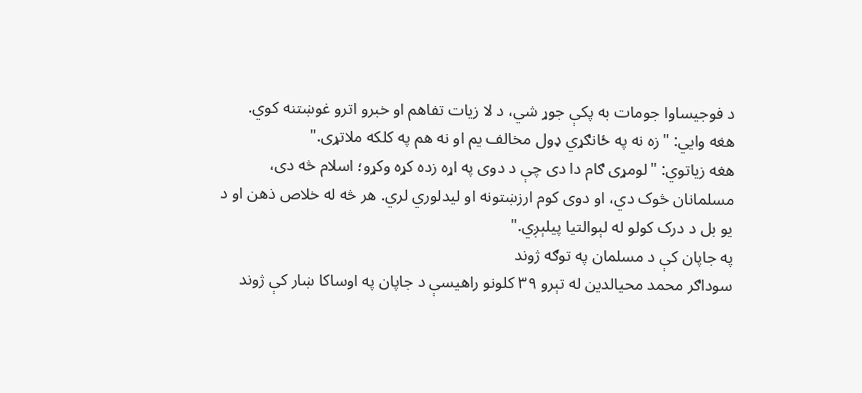د فوجیساوا جومات به پکې جوړ شي، د لا زیات تفاهم او خبرو اترو غوښتنه کوي.
هغه وايي: "زه نه په ځانګړي ډول مخالف یم او نه هم په کلکه ملاتړی."
هغه زیاتوي: "لومړی ګام دا دی چې د دوی په اړه زده کړه وکړو؛ اسلام څه دی، مسلمانان څوک دي، او دوی کوم ارزښتونه او لیدلوري لري. هر څه له خلاص ذهن او د یو بل د درک کولو له لېوالتیا پیلېږي."
په جاپان کې د مسلمان په توګه ژوند
سوداګر محمد محیالدین له تېرو ۳۹ کلونو راهیسې د جاپان په اوساکا ښار کې ژوند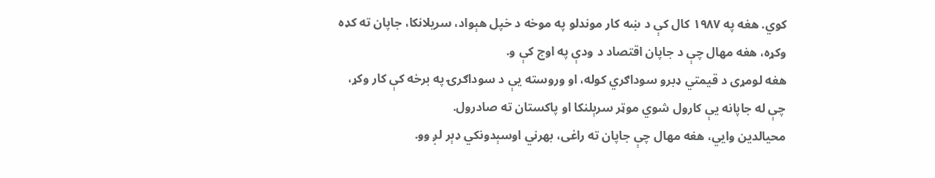کوي. هغه په ۱۹۸۷ کال کې د ښه کار موندلو په موخه د خپل هېواد، سریلانکا، جاپان ته کډه وکړه، هغه مهال چې د جاپان اقتصاد د ودې په اوج کې و.
هغه لومړی د قیمتي ډبرو سوداګري کوله، او وروسته یې د سوداګرۍ په برخه کې کار وکړ، چې له جاپانه یې کارول شوي موټر سرېلنکا او پاکستان ته صادرول.
محیالدین وایي، هغه مهال چې جاپان ته راغی، بهرني اوسېدونکي ډېر لږ وو.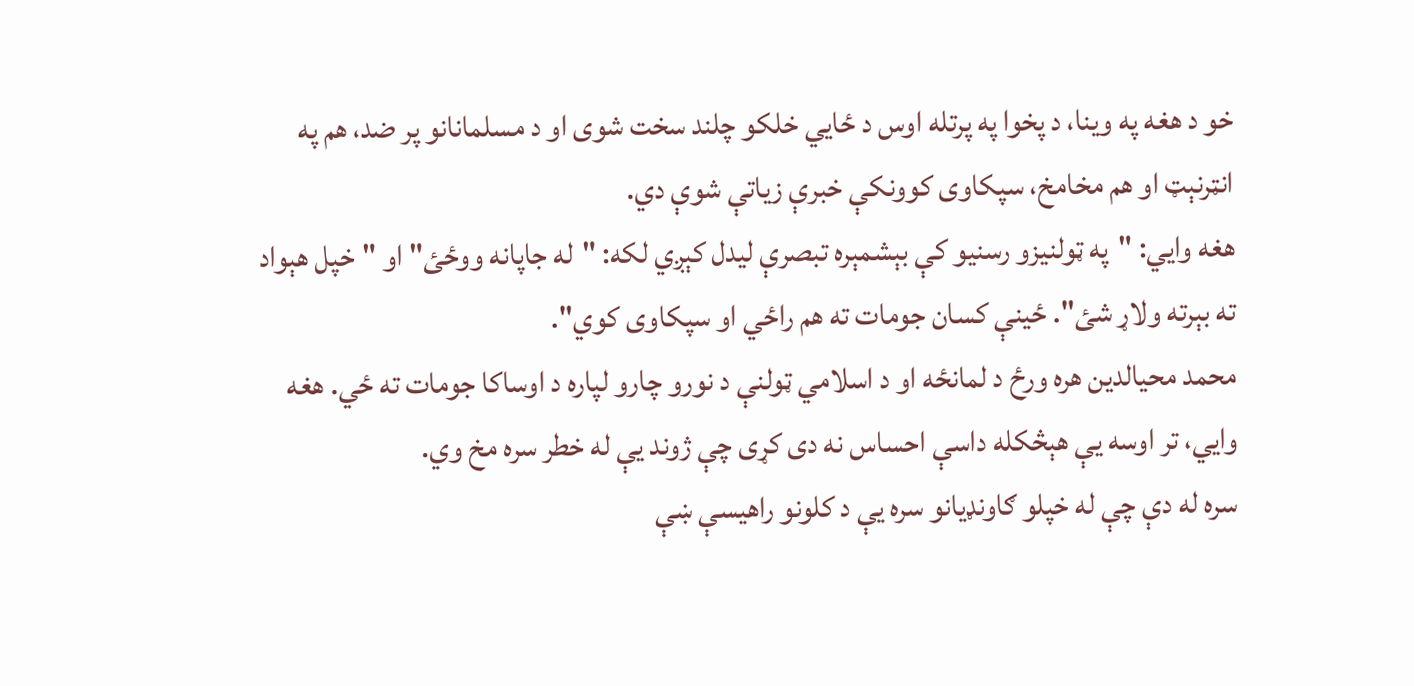خو د هغه په وینا، د پخوا په پرتله اوس د ځايي خلکو چلند سخت شوی او د مسلمانانو پر ضد، هم په انټرنېټ او هم مخامخ، سپکاوی کوونکې خبرې زیاتې شوې دي.
هغه وايي: "په ټولنیزو رسنیو کې بېشمېره تبصرې لیدل کېږي لکه: "له جاپانه ووځئ" او "خپل هېواد ته بېرته ولاړ شئ". ځینې کسان جومات ته هم راځي او سپکاوی کوي".
محمد محیالدین هره ورځ د لمانځه او د اسلامي ټولنې د نورو چارو لپاره د اوساکا جومات ته ځي. هغه وایي، تر اوسه یې هېڅکله داسې احساس نه دی کړی چې ژوند یې له خطر سره مخ وي.
سره له دې چې له خپلو ګاونډیانو سره یې د کلونو راهیسې ښې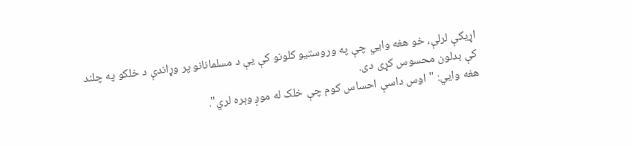اړیکې لرلې، خو هغه وايي چې په وروستیو کلونو کې یې د مسلمانانو پر وړاندې د خلکو په چلند کې بدلون محسوس کړی دی.
هغه وايي: "اوس داسې احساس کوم چې خلک له موږ وېره لري".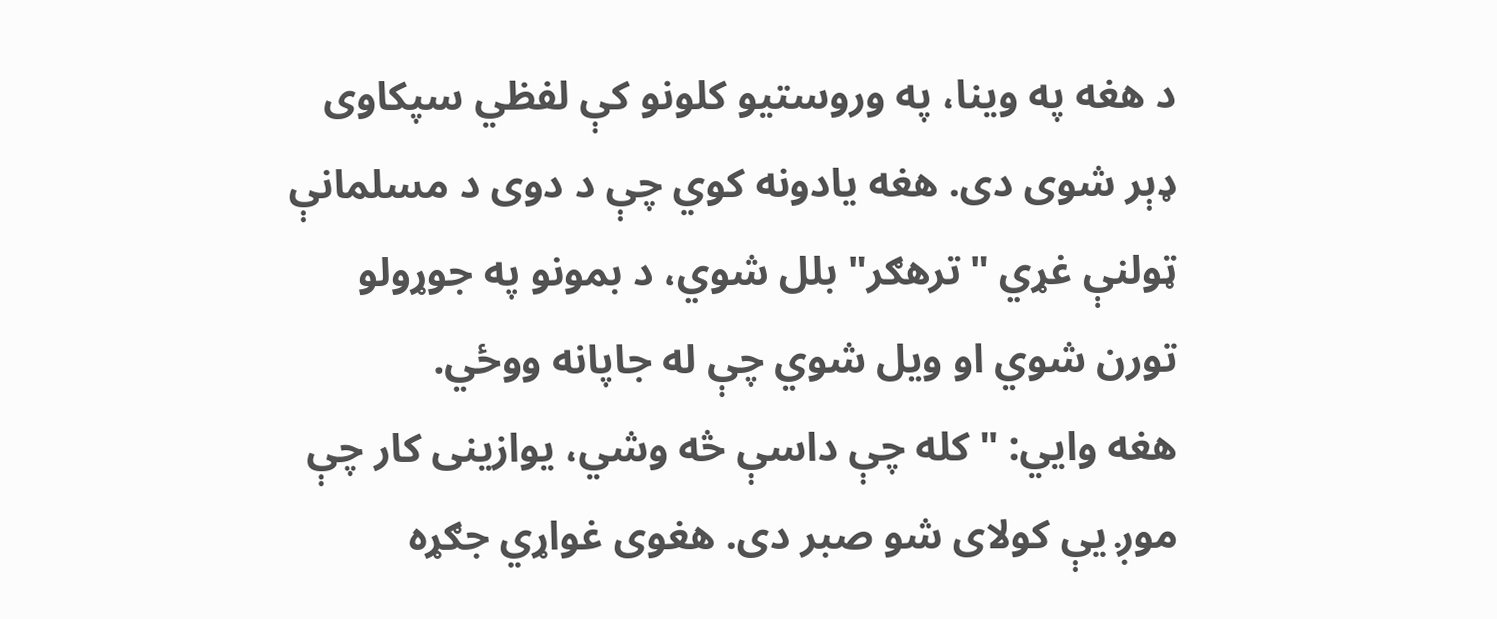د هغه په وینا، په وروستیو کلونو کې لفظي سپکاوی ډېر شوی دی. هغه یادونه کوي چې د دوی د مسلمانې ټولنې غړي "ترهګر" بلل شوي، د بمونو په جوړولو تورن شوي او ویل شوي چې له جاپانه ووځي.
هغه وایي: "کله چې داسې څه وشي، یوازینی کار چې موږ یې کولای شو صبر دی. هغوی غواړي جګړه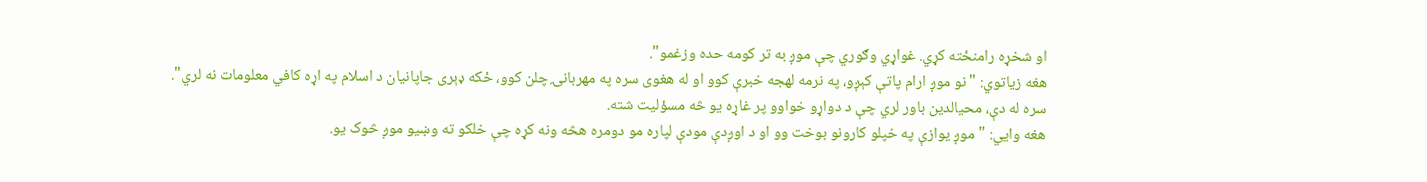او شخړه رامنځته کړي. غواړي وګوري چې موږ به تر کومه حده وزغمو".
هغه زیاتوي: "نو موږ ارام پاتې کېږو، په نرمه لهجه خبرې کوو او له هغوی سره په مهربانۍ چلن کوو، ځکه ډېری جاپانیان د اسلام په اړه کافي معلومات نه لري".
سره له دې، محیالدین باور لري چې د دواړو خواوو پر غاړه یو څه مسؤلیت شته.
هغه وايي: "موږ یوازې په خپلو کارونو بوخت وو او د اوږدې مودې لپاره مو دومره هڅه ونه کړه چې خلکو ته وښیو موږ څوک یو.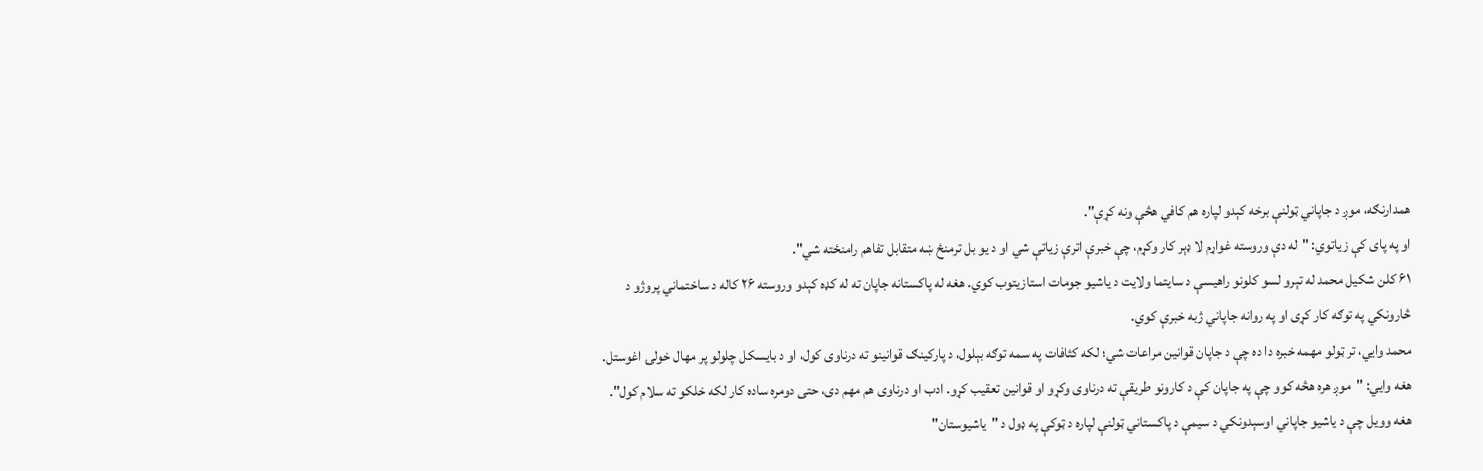همدارنګه، موږ د جاپاني ټولنې برخه کېدو لپاره هم کافي هڅې ونه کړې".
او په پای کې زیاتوي: "له دې وروسته غواړم لا ډېر کار وکړم، چې خبرې اترې زیاتې شي او د یو بل ترمنځ ښه متقابل تفاهم رامنځته شي".
۶۱ کلن شکیل محمد له تېرو لسو کلونو راهیسې د سایتما ولایت د یاشیو جومات استازیتوب کوي. هغه له پاکستانه جاپان ته له کډه کېدو وروسته ۲۶ کاله د ساختماني پروژو د څارونکي په توګه کار کړی او په روانه جاپاني ژبه خبرې کوي.
محمد وايي، تر ټولو مهمه خبره دا ده چې د جاپان قوانین مراعات شي؛ لکه کثافات په سمه توګه بېلول، د پارکینګ قوانینو ته درناوی کول، او د بایسکل چلولو پر مهال خولۍ اغوستل.
هغه وايي: "موږ هره هڅه کوو چې په جاپان کې د کارونو طریقې ته درناوی وکړو او قوانین تعقیب کړو. ادب او درناوی هم مهم دی، حتی دومره ساده کار لکه خلکو ته سلام کول".
هغه وویل چې د یاشیو جاپاني اوسېدونکي د سیمې د پاکستاني ټولنې لپاره د ټوکې په ډول د "یاشیوستان"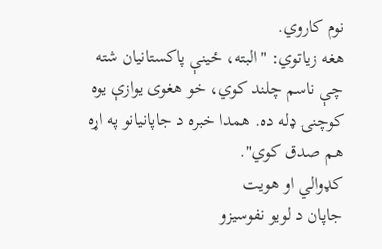نوم کاروي.
هغه زیاتوي: "البته، ځینې پاکستانیان شته چې ناسم چلند کوي، خو هغوی یوازې یوه کوچنۍ ډله ده. همدا خبره د جاپانیانو په اړه هم صدق کوي".
کډوالي او هویت
جاپان د لویو نفوسیزو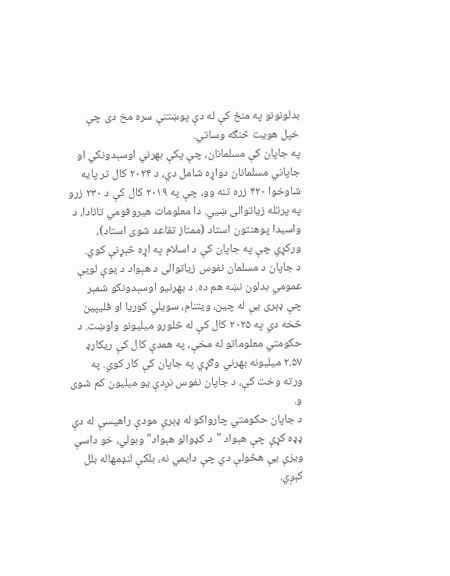بدلونونو په منځ کې له دې پوښتنې سره مخ دی چې خپل هویت څنګه وساتي.
په جاپان کې مسلمانان، چې پکې بهرني اوسېدونکي او جاپاني مسلمانان دواړه شامل دي، د ۲۰۲۴ کال تر پایه شاوخوا ۴۲۰ زره تنه وو، چې په ۲۰۱۹ کال کې د ۲۳۰ زرو په پرتله زیاتوالی ښيي. دا معلومات هیروفومي تانادا، د واسیدا پوهنتون استاد (ممتاز تقاعد شوی استاد)، ورکړي چې په جاپان کې د اسلام په اړه څېړنې کوي.
د جاپان د مسلمان نفوس زیاتوالی د هېواد د یوې لویې عمومي بدلون نښه هم ده. د بهرنیو اوسېدونکو شمېر چې ډېری یې له چین، ویتنام، سویلي کوریا او فلیپین څخه دي په ۲۰۲۵ کال کې له څلورو میلیونو واوښت. د حکومتي معلوماتو له مخې، په همدې کال کې ریکارډ ۲.۵۷ میلیونه بهرني وګړي په جاپان کې کار کوي. په ورته وخت کې، د جاپان نفوس نږدې یو میلیون کم شوی و.
د جاپان حکومتي چارواکو له ډېرې مودې راهیسې له دې ډډه کړې چې هېواد "د کډوالو هېواد" وبولي، خو داسې ویزې یې هڅولې دي چې دایمي نه، بلکې لنډمهاله بلل کېږي.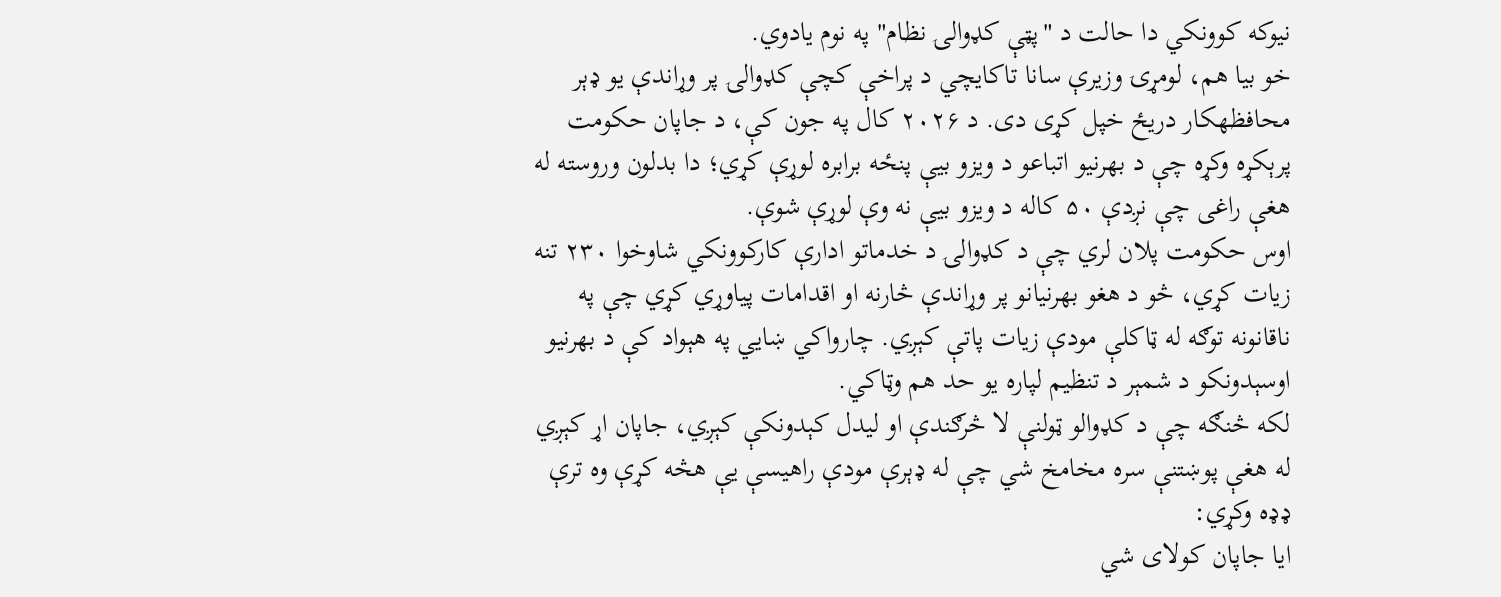نیوکه کوونکي دا حالت د "پټې کډوالۍ نظام" په نوم یادوي.
خو بیا هم، لومړۍ وزیرې سانا تاکایچي د پراخې کچې کډوالۍ پر وړاندې یو ډېر محافظهکار دریځ خپل کړی دی. د ۲۰۲۶ کال په جون کې، د جاپان حکومت پرېکړه وکړه چې د بهرنیو اتباعو د ویزو بیې پنځه برابره لوړې کړي؛ دا بدلون وروسته له هغې راغی چې نږدې ۵۰ کاله د ویزو بیې نه وې لوړې شوې.
اوس حکومت پلان لري چې د کډوالۍ د خدماتو ادارې کارکوونکي شاوخوا ۲۳۰ تنه زیات کړي، څو د هغو بهرنیانو پر وړاندې څارنه او اقدامات پیاوړي کړي چې په ناقانونه توګه له ټاکلې مودې زیات پاتې کېږي. چارواکي ښايي په هېواد کې د بهرنیو اوسېدونکو د شمېر د تنظیم لپاره یو حد هم وټاکي.
لکه څنګه چې د کډوالو ټولنې لا څرګندې او لیدل کېدونکې کېږي، جاپان اړ کېږي له هغې پوښتنې سره مخامخ شي چې له ډېرې مودې راهیسې یې هڅه کړې وه ترې ډډه وکړي:
ایا جاپان کولای شي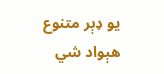یو ډېر متنوع هېواد شي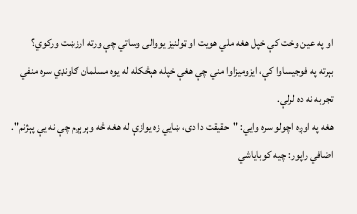او په عین وخت کې خپل هغه ملي هویت او ټولنیز یووالی وساتي چې ورته ارزښت ورکوي؟
بېرته په فوجیساوا کې، ایزومیزاوا مني چې هغې خپله هېڅکله له یوه مسلمان ګاونډي سره منفي تجربه نه ده لرلې.
هغه په اوږه اچولو سره وايي: "حقیقت دا دی، ښايي زه یوازې له هغه څه وېرېږم چې نه یې پېژنم".
اضافي راپور: چیه کوبایاشي